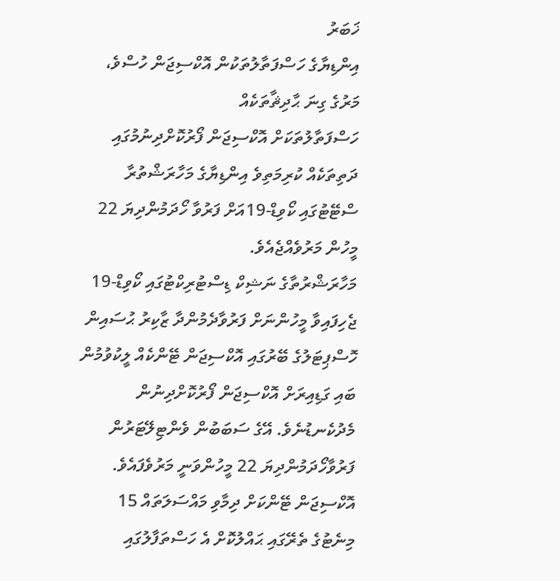ޚަބަރު
އިންޑިޔާގެ ހަސްފަތާލުތަކުން އޮކްސިޖަން ހުސްވެ، މަރުގެ ގިނަ ޙާދިޘާތަކެއް
ހަސްފަތާލުތަކަށް އޮކްސިޖަން ފޯރުކޮށްދިނުމުގައި ދަތިތަކެއް ކުރިމަތިވެ އިންޑިޔާގެ މަހާރަޝްތުރާ ސްޓޭޓުގައި ކޯވިޑް-19އަށް ފަރުވާ ހޯދަމުންދިޔަ 22 މީހުން މަރުވެއްޖެއެވެ.
މަހާރަޝްރުތާގެ ނަޝިކް ޑިސްޓުރިކްޓުގައި ކޯވިޑް-19 ޖެހިފައިވާ މީހުންނަށް ފަރުވާދެމުންދާ ޒާކިރު ޙުސައިން ހޮސްޕިޓަލުގެ ބޭރުގައި އޮކްސިޖަން ޓޭންކެއް ލީކުވުމުން ބައި ގަޑިއިރަށް އޮކްސިޖަން ފޯރުކޮށްދިނުން މެދުކެނޑުނެވެ. އޭގެ ސަބަބުން ވެންޓިލޭޓަރުން ފަރުވާހޯދަމުންދިޔަ 22 މީހުންވަނީ މަރުވެފައެވެ. އޮކްސިޖަން ޓޭންކަށް ދިމާވި މައްސަލަތައް 15 މިނެޓުގެ ތެރޭގައި ޙައްލުކޮށް އެ ހަސްތަފާލުގައި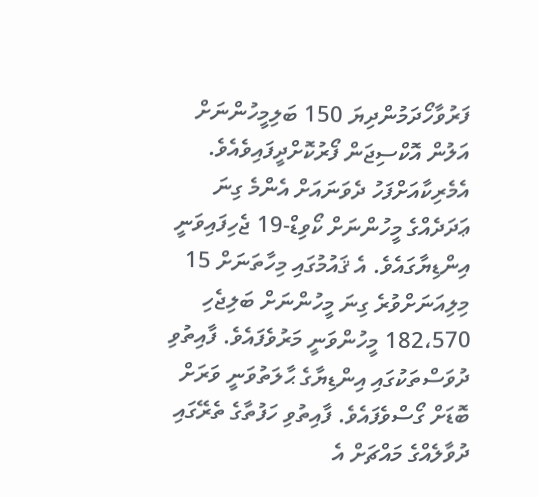ފަރުވާހޯދަމުންދިޔަ 150 ބަލިމީހުންނަށް އަލުން އޮކްސިޖަން ފޯރުކޮށްދީފައިވެއެވެ.
އެމެރިކާއަށްފަހު ދެވަނައަށް އެންމެ ގިނަ ޢަދަދެއްގެ މީހުންނަށް ކޯވިޑް-19 ޖެހިފައިވަނީ އިންޑިޔާގައެވެ. އެ ޤައުމުގައި މިހާތަނަށް 15 މިލިއަނަށްވުރެ ގިނަ މީހުންނަށް ބަލިޖެހި 182،570 މީހުންވަނީ މަރުވެފައެވެ. ފާއިތުވި ދުވަސްތަކުގައި އިންޑިޔާގެ ޙާލަތުވަނީ ވަރަށް ބޮޑަށް ގޯސްވެފައެވެ. ފާއިތުވި ހަފުތާގެ ތެރޭގައި ދުވާލެއްގެ މައްޗަށް އެ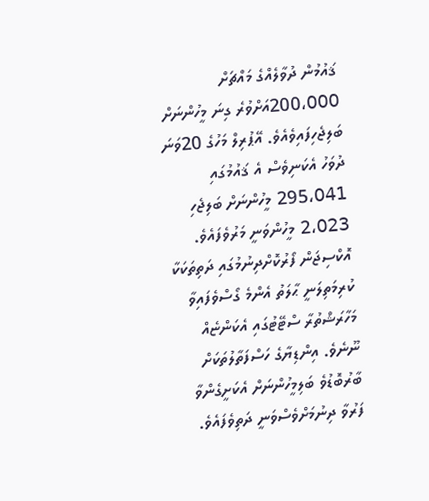ޤައުމުން ދުވާލެއްގެ މައްޗަށް 200،000އަށްވުރެ ގިނަ މީހުންނަށް ބަލިޖެހިފައިވެއެވެ. އޭޕުރިލް މަހުގެ 20ވަނަ ދުވަހު އެކަނިވެސް އެ ޤައުމުގައި 295،041 މީހުންނަށް ބަލިޖެހި 2،023 މީހުންވަނީ މަރުވެފައެވެ.
އޮކްސިޖަން ފޯރުކޮށްދިނުމުގައި ދަތިތަކަކާ ކުރިމަތިލަނީ ޙާލަތު އެންމެ ގޯސްވެފައިވާ މަހާރަޝްތުރާ ސްޓޭޓުގައި އެކަންޏެއް ނޫނެވެ. އިންޑިޔާގެ ހަސްފަތާލުތަކަށް ބާރުބޮޑުވެ ބަލިމީހުންނަށް އެކަށީގެންވާ ފަރުވާ ދިނުމަށްވެސްވަނީ ދަތިވެފައެވެ.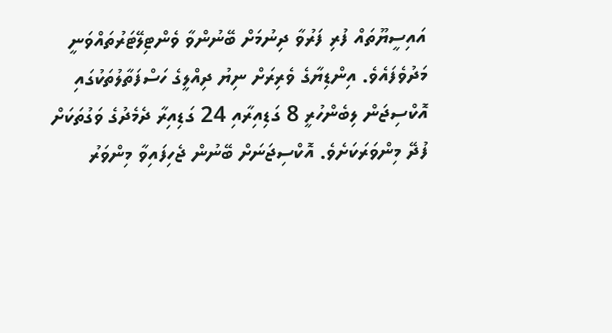އައިސީޔޫތައް ފުރި ފަރުވާ ދިނުމަށް ބޭނުންވާ ވެންޓިލޭޓަރުތައްވަނީ މަދުވެފައެވެ. އިންޑިޔާގެ ވެރިރަށް ނިޔު ދިއްލީގެ ހަސްފަތާލުތަކުގައި އޮކްސިޖަން ލިބެންހުރީ 8 ގަޑިއިރާއި 24 ގަޑިއިރާ ދެމެދުގެ ވަގުތަކަށް ފުދޭ މިންވަރަކަށެވެ. އޮކްސިޖަނަށް ބޭނުން ޖެހިފައިވާ މިންވަރު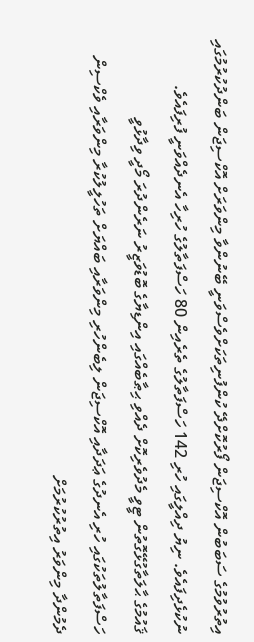އިތުރުވުމުގެ ސަބަބުން އޮކްސިޖަން ފޯރުކޮށްދޭ ކުންފުނިތަކަށްވެސްވަނީ ބޭނުންވާ މިންވަރަށް އޮކްސިޖަން ބަންދުކުރުމުގައި ނުކުޅެދިފައެވެ. ނިޔު ދިއްލީގައި ހުރި 142 ހަސްފަތާލުގެ ތެރެއިން 80 ހަސްފަތާލުގެ ހުރިހާ އެނދެއްވަނީ ފުރިފައެވެ.
ޤައުމުގެ ޙާލަތާގުޅޭގޮތުން ޓީވީ މެދުވެރިކޮށް ދެއްވި ޙިޠާބެއްގައި އިންޑިޔާގެ ބޮޑުވަޒީރު ނަރެންދުރަ މޯދީ ވިދާޅުވީ ހަސްފަތާލުތަކުގައި ހުރި އެނދުގެ ޢަދަދާއި އޮކްސިޖަން ލިބެންހުރި މިންވަރާއި ބައްޔަށް ތަހުލީލުކުރާ މިންވަރާއި ވެކްސިން ދެމުންދާ މިންވަރު އިތުރުކުރުމަށް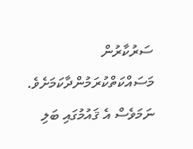ސަރުކާރުން މަސައްކަތްކުރަމުންދާކަމަށެވެ. ނަމަވެސް އެ ޤައުމުގައި ބަލި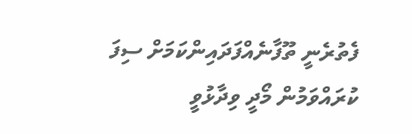ފެތުރެނީ ތޫފާނެއްފަދައިންކަމަށް ސިފަ ކުރައްވަމުން މޯދީ ވިދާޅުވީ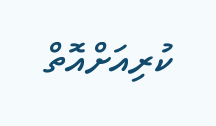ކުރިއަށްއޮތް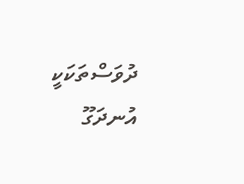ދުވަސްތަކަކީ އުނދަގޫ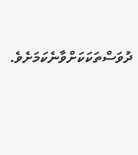ދުވަސްތަކަކަށްވާނެކަމަށެވެ.